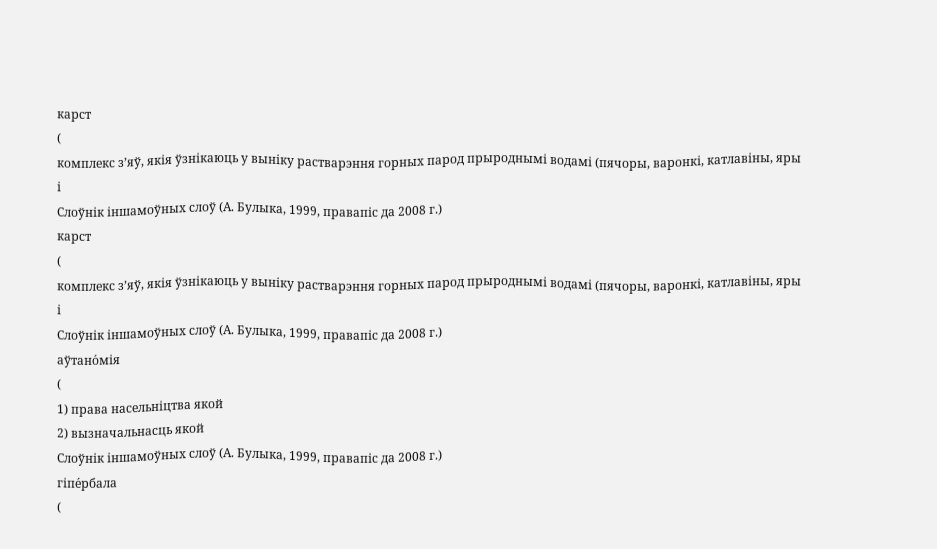карст
(
комплекс з’яў, якія ўзнікаюць у выніку растварэння горных парод прыроднымі водамі (пячоры, варонкі, катлавіны, яры і
Слоўнік іншамоўных слоў (А. Булыка, 1999, правапіс да 2008 г.)
карст
(
комплекс з’яў, якія ўзнікаюць у выніку растварэння горных парод прыроднымі водамі (пячоры, варонкі, катлавіны, яры і
Слоўнік іншамоўных слоў (А. Булыка, 1999, правапіс да 2008 г.)
аўтано́мія
(
1) права насельніцтва якой
2) вызначальнасць якой
Слоўнік іншамоўных слоў (А. Булыка, 1999, правапіс да 2008 г.)
гіпе́рбала
(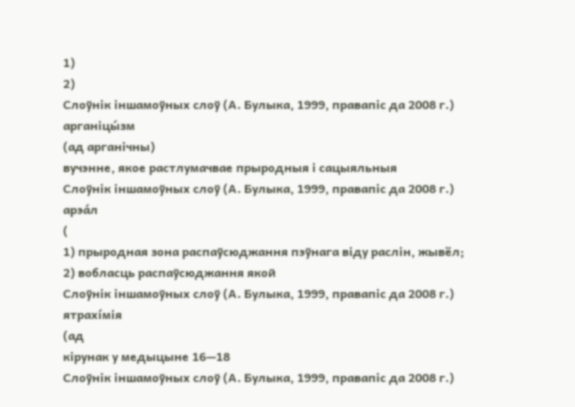1)
2)
Слоўнік іншамоўных слоў (А. Булыка, 1999, правапіс да 2008 г.)
арганіцы́зм
(ад арганічны)
вучэнне, якое растлумачвае прыродныя і сацыяльныя
Слоўнік іншамоўных слоў (А. Булыка, 1999, правапіс да 2008 г.)
арэа́л
(
1) прыродная зона распаўсюджання пэўнага віду раслін, жывёл;
2) вобласць распаўсюджання якой
Слоўнік іншамоўных слоў (А. Булыка, 1999, правапіс да 2008 г.)
ятрахі́мія
(ад
кірунак у медыцыне 16—18
Слоўнік іншамоўных слоў (А. Булыка, 1999, правапіс да 2008 г.)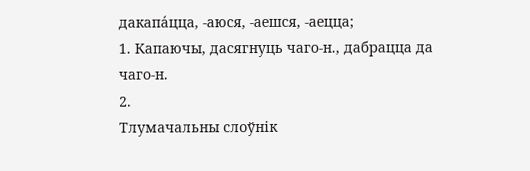дакапа́цца, ‑аюся, ‑аешся, ‑аецца;
1. Капаючы, дасягнуць чаго‑н., дабрацца да чаго‑н.
2.
Тлумачальны слоўнік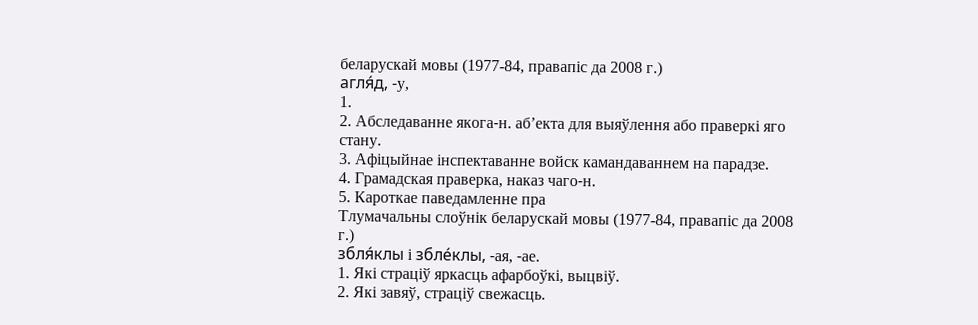беларускай мовы (1977-84, правапіс да 2008 г.)
агля́д, ‑у,
1.
2. Абследаванне якога‑н. аб’екта для выяўлення або праверкі яго стану.
3. Афіцыйнае інспектаванне войск камандаваннем на парадзе.
4. Грамадская праверка, наказ чаго‑н.
5. Кароткае паведамленне пра
Тлумачальны слоўнік беларускай мовы (1977-84, правапіс да 2008 г.)
збля́клы і збле́клы, ‑ая, ‑ае.
1. Які страціў яркасць афарбоўкі, выцвіў.
2. Які завяў, страціў свежасць.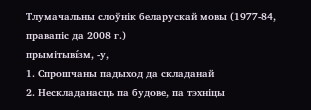Тлумачальны слоўнік беларускай мовы (1977-84, правапіс да 2008 г.)
прымітыві́зм, ‑у,
1. Спрошчаны падыход да складанай
2. Нескладанасць па будове, па тэхніцы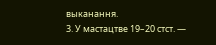выканання.
3. У мастацтве 19–20 стст. —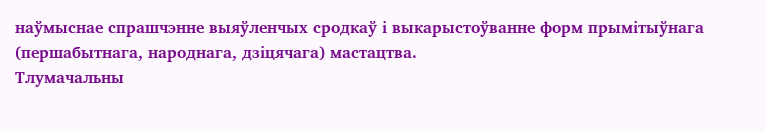наўмыснае спрашчэнне выяўленчых сродкаў і выкарыстоўванне форм прымітыўнага (першабытнага, народнага, дзіцячага) мастацтва.
Тлумачальны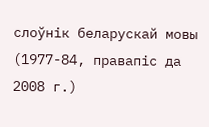слоўнік беларускай мовы (1977-84, правапіс да 2008 г.)